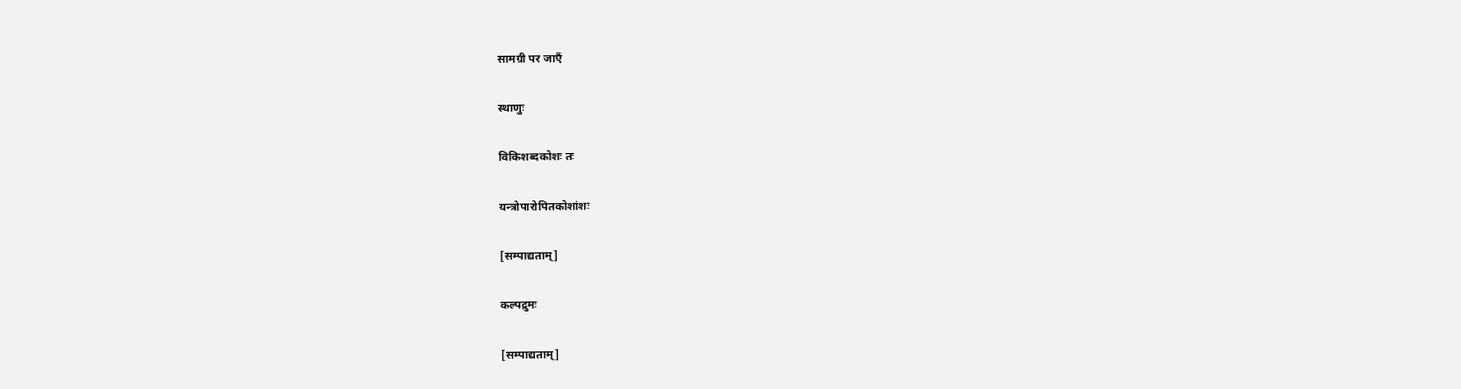सामग्री पर जाएँ

स्थाणुः

विकिशब्दकोशः तः

यन्त्रोपारोपितकोशांशः

[सम्पाद्यताम्]

कल्पद्रुमः

[सम्पाद्यताम्]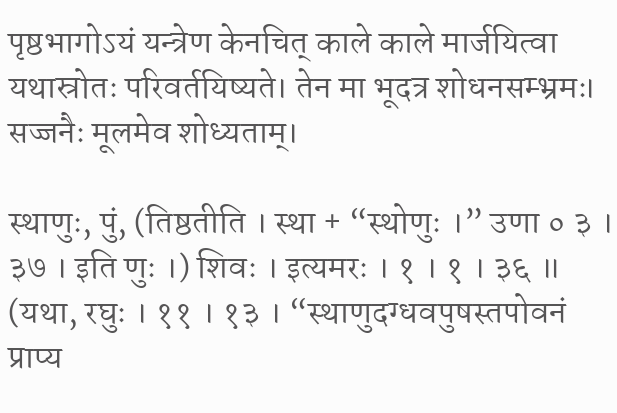पृष्ठभागोऽयं यन्त्रेण केनचित् काले काले मार्जयित्वा यथास्रोतः परिवर्तयिष्यते। तेन मा भूदत्र शोधनसम्भ्रमः। सज्जनैः मूलमेव शोध्यताम्।

स्थाणुः, पुं, (तिष्ठतीति । स्था + “स्थोणुः ।” उणा ० ३ । ३७ । इति णुः ।) शिवः । इत्यमरः । १ । १ । ३६ ॥ (यथा, रघुः । ११ । १३ । “स्थाणुदग्धवपुषस्तपोवनं प्राप्य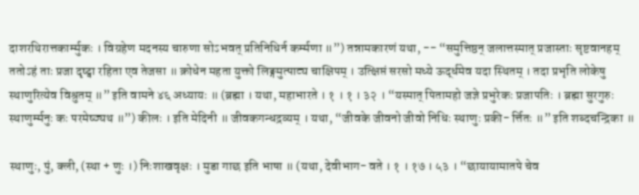दाशरथिरात्तकार्म्मुकः । विग्रहेण मदनस्य चारुणा सोऽभवत् प्रतिनिधिर्न कर्म्मणा ॥”) तन्नामकारणं यथा, -- “समुत्तिष्ठन् जलात्तस्मात् प्रजास्ताः सृष्टवानहम् ततोऽहं ताः प्रजा दृष्ट्वा रहिता एव तेजसा ॥ क्रोधेन महता युक्तो लिङ्गमुत्पाट्य चाक्षिपम् । उत्क्षिप्तं सरसो मध्ये ऊर्द्धमेव यदा स्थितम् । तदा प्रभृति लोकेषु स्थाणुरित्येव विश्रुतम् ॥” इति वामने ४६ अध्यायः ॥ (ब्रह्मा । यथा, महाभारते । १ । १ । ३२ । “यस्मात् पितामहो जज्ञे प्रभुरेकः प्रजापतिः । ब्रह्मा सुरगुरुः स्थाणुर्म्मनुः कः परमेष्ठ्यथ ॥”) कीलः । इति मेदिनी ॥ जीवकगन्धद्रव्यम् । यथा, “जीवके जीवनो जीवो निधिः स्थाणुः प्रकी- र्त्तितः ॥” इति शब्दचन्द्रिका ॥

स्थाणुः, पुं, क्ली, (स्था + णुः ।) निःशाखवृक्षः । मुडा गाछ इति भाषा ॥ (यथा, देवीभाग- वते । १ । १७ । ५३ । “छायायामातपे चेव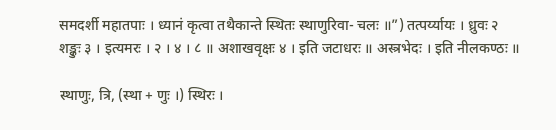समदर्शी महातपाः । ध्यानं कृत्वा तथैकान्ते स्थितः स्थाणुरिवा- चलः ॥”) तत्पर्य्यायः । ध्रुवः २ शङ्कुः ३ । इत्यमरः । २ । ४ । ८ ॥ अशाखवृक्षः ४ । इति जटाधरः ॥ अस्त्रभेदः । इति नीलकण्ठः ॥

स्थाणुः, त्रि, (स्था + णुः ।) स्थिरः ।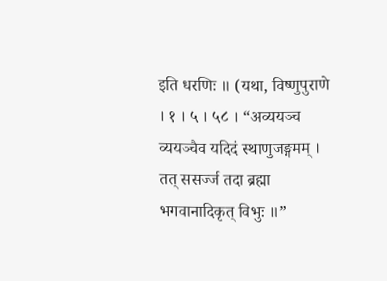इति धरणिः ॥ (यथा, विष्णुपुराणे । १ । ५ । ५८ । “अव्ययञ्च व्ययञ्चैव यदिदं स्थाणुजङ्गमम् । तत् ससर्ज्ज तदा ब्रह्मा भगवानादिकृत् विभुः ॥”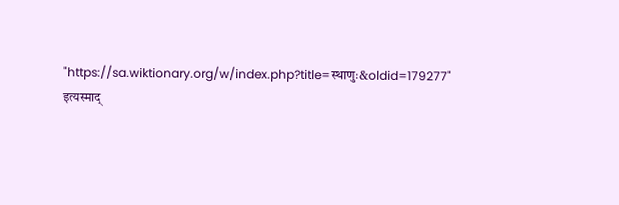"https://sa.wiktionary.org/w/index.php?title=स्थाणुः&oldid=179277" इत्यस्माद्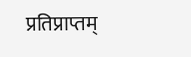प्रतिप्राप्तम्